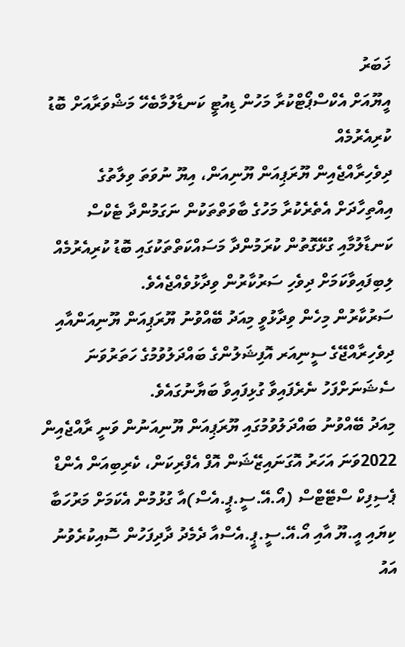ޚަބަރު
އީޔޫއަށް އެކްސްޕޯޓްކުރާ މަހުން ޑިއުޓީ ކަނޑާލުމާބެހޭ މަޝްވަރާއަށް ބޮޑު ކުރިއެރުމެއް
ދިވެހިރާއްޖެއިން ޔޫރަޕިއަން ޔޫނިއަން، އިޔޫ ނުވަތަ ވިލާތުގެ އިއްތިހާދަށް އެތެރެކުރާ މަހުގެ ބާވަތްތަކުން ނަގަމުންދާ ޓެކްސް ކަނޑާލުމާއި ގުޅޭގޮތުން ކުރަމުންދާ މަސައްކަތްތަކުގައި ބޮޑު ކުރިއެރުމެއް ލިބިފައިވާކަމަށް ދިވެހި ސަރުކާރުން ވިދާޅުވެއްޖެއެވެ.
ސަރުކާރުން މިހެން ވިދާޅުވީ މިއަދު ބޭއްވުނު ޔޫރަޕިއަން ޔޫނިއަންއާއި ދިވެހިރާއްޖޭގެ ސީނިއަރ އޮފިޝަލުންގެ ބައްދަލުވުމުގެ ހަތަރުވަނަ ސެޝަނަށްފަހު ނެރެފައިވާ ގުޅިފައިވާ ބަޔާނުގައެވެ.
މިއަދު ބޭއްވުނު ބައްދަލުވުމުގައި ޔޫރަޕިއަން ޔޫނިއަނުން ވަނީ ރާއްޖެއިން 2022ވަނަ އަހަރު އޮގަނައިޒޭޝަން އޮފް އެފްރިކަން، ކެރިބިއަން އެންޑް ޕެސިފިކް ސްޓޭޓްސް (އޯ.އޭ.ސީ.ޕީ.އެސް)އާ ގުޅުމުން އެކަމަށް މަރުހަބާ ކިޔައި އީ.ޔޫ އާއި އޯ.އޭ.ސީ.ޕީ.އެސްއާ ދެމެދު ދާދިފަހުން ސޮއިކުރެވުނު އައު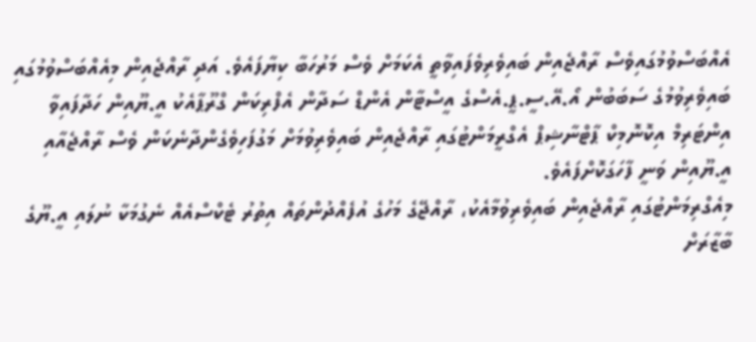އެއްބަސްވުމުގައިވެސް ރާއްޖެއިން ބައިވެރިވެފައިވާތީ އެކަމަށް ވެސް މަރުހަބާ ކިޔާފައެވެ. އަދި ރާއްޖެއިން މިއެއްބަސްވުމުގައި ބައިވެރިވުމުގެ ސަބަބުން އޯ.އޭ.ސީ.ޕީ.އެސްގެ އީސްޓާން އެންޑް ސަދާން އެފްރިކަން ގްރޫޕާއެކު އީ.ޔޫއިން ހަދާފައިވާ އިންޓަރިމް އިކޮނޮމިކް ޕާޓްނާޝިޕް އެގްރީމަންޓުގައި ރާއްޖެއިން ބައިވެރިވުމަށް މަގުފަހިވެގެންދާނެކަން ވެސް ރާއްޖެއާއި އީ.ޔޫއިން ވަނީ ފާހަގަކޮށްފައެވެ.
މިއެގްރިމަންޓުގައި ރާއްޖެއިން ބައިވެރިވުމާއެކު، ރާއްޖޭގެ މަހުގެ އުފެއްދުންތައް އިތުރު ޓެކްސްއެއް ނެގުމަކާ ނުލައި އީ.ޔޫގެ ބާޒާރަށް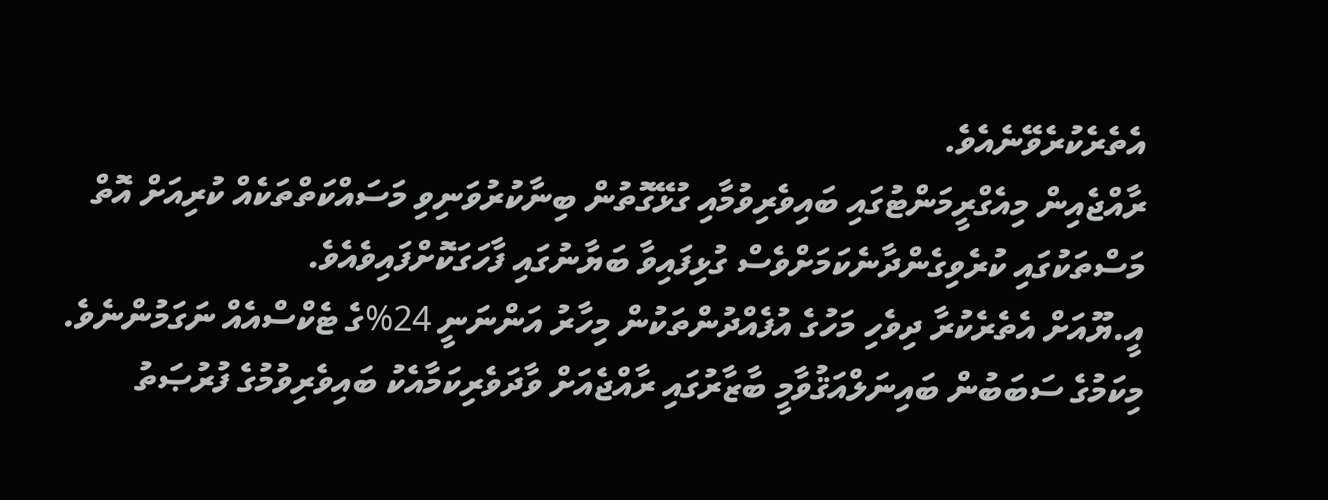އެތެރެކުރެވޭނެއެވެ.
ރާއްޖެއިން މިއެގްރީމަންޓުގައި ބައިވެރިވުމާއި ގުޅޭގޮތުން ބިނާކުރުވަނިވި މަސައްކަތްތަކެއް ކުރިއަށް އޮތް މަސްތަކުގައި ކުރެވިގެންދާނެކަމަށްވެސް ގުޅިފައިވާ ބަޔާނުގައި ފާހަގަކޮށްފައިވެއެވެ.
އީ.ޔޫއަށް އެތެރެކުރާ ދިވެހި މަހުގެ އުފެއްދުންތަކުން މިހާރު އަންނަނީ 24%ގެ ޓެކްސްއެއް ނަގަމުންނެވެ. މިކަމުގެ ސަބަބުން ބައިނަލްއަޤުވާމީ ބާޒާރުގައި ރާއްޖެއަށް ވާދަވެރިކަމާއެކު ބައިވެރިވުމުގެ ފުރުޞަތު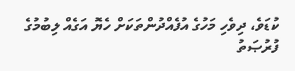ކުޑަވެ، ދިވެހި މަހުގެ އުފެއްދުންތަކަށް ހެޔޮ އަގެއް ލިބުމުގެ ފުރުޞަތު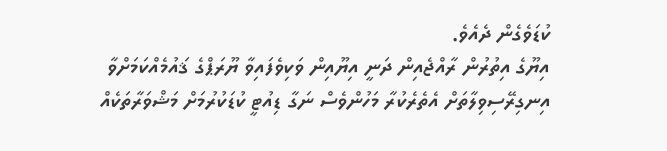ކުޑަވެގެން ދެއެވެ.
އިޔޫގެ އިތުރުން ރާއްޖެއިން ދަނީ އިޔޫއިން ވަކިވެފައިވާ ޔޫރަޕްގެ ޤައުމެއްކަމަށްވާ އިނގިރޭސިވިލާތަށް އެތެރެކުރާ މަހުންވެސް ނަގާ ޑިއުޓީ ކުޑަކުރުމަށް މަޝްވަރާތަކެއް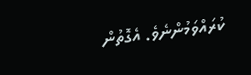ކުރައްވަމުންނެވެ. އެގޮތުން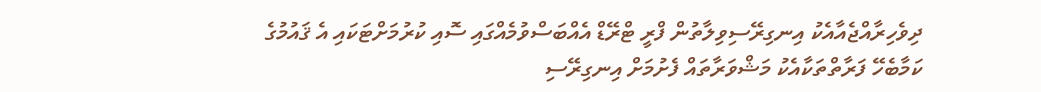ދިވެހިރާއްޖެއާއެކު އިނގިރޭސިވިލާތުން ފްރީ ޓްރޭޑް އެއްބަސްވުމެއްގައި ސޮއި ކުރުމަށްޓަކައި އެ ޤައުމުގެ ކަމާބެހޭ ފަރާތްތަކާއެކު މަޝްވަރާތައް ފެށުމަށް އިނގިރޭސި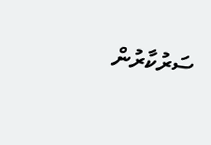ސަރުކާރުން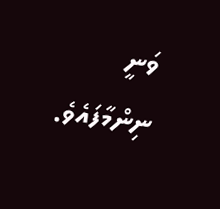ވަނީ ނިންމާފައެވެ.